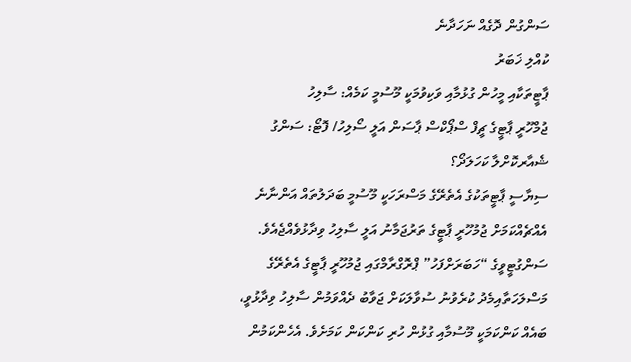ސަންގުން ދޮގެއް ނަހަދާނެ
ކުއްލި ޚަބަރު
ޕާޓީތަކާއި މީހުން ގުޅުމާއި ވަކިވުމަކީ މޫސުމީ ކަމެއް: ސާލިހު
ޖުމްހޫރީ ޕާޓީގެ ޗީފް ސްޕޯކްސް ޕާސަން އަލީ ސޯލިހު/ ފޮޓޯ: ސަންގު
ޝެއާރކޮށްލާ ކަހަލަދޯ؟
ސިޔާސީ ޕާޓީތަކުގެ އެތެރޭގެ މަސްރަހަކީ މޫސުމީ ބަދަލުތައް އަންނާނެ އެއްޗެއްކަމަށް ޖުމުހޫރީ ޕާޓީގެ ތަރުޖަމާނު އަލީ ސާލިހު ވިދާޅުވެއްޖެއެވެ.
ސަންގުޓީވީގެ “ހަބަރަށްފަހު” ޕްރޮގްރާމްގައި ޖުމުހޫރީ ޕާޓީގެ އެތެރޭގެ މަސްލަހަތާއިމެދު ކުރެވުނު ސުވާލަކަށް ޖަވާބު ދެއްވަމުން ސާލިހު ވިދާޅުވީ، ބައެއް ކަންކަމަކީ މޫސުމާއި ގުޅުން ހުރި ކަންކަން ކަމަށެވެ. އެހެންކަމުން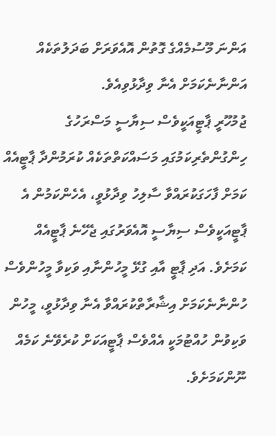އަންނަ މޫސުމެއްގެ ގޮތުން އޮއެވަރަށް ބަދަލުތަކެއް އަންނާނެކަމަށް އެނާ ވިދާޅުވިއެވެ.
ޖުމުހޫރީ ޕާޓީއަކީވެސް ސިޔާސީ މަސްރަހުގެ ހިންގުންތެރިކަމުގައި މަސައްކަތްތަކެއް ކުރަމުންދާ ޕާޓީއެއް ކަމަށް ފާހަގަކުރައްވާ ސާލިހު ވިދާޅުވީ، އެހެންކަމުން އެ ޕާޓީއަކީވެސް ސިޔާސީ އޮއެވަރުގައި ޖެހޭނެ ޕާޓީއެއް ކަމަށެވެ. އަދި ޕާޓީ އާއި ގުޅޭ މީހުންނާއި ވަކިވާ މީހުންވެސް ހުންނާނެކަމަށް އިޝާރާތްކުރައްވާ އެނާ ވިދާޅުވީ، މީހުން ވަކިވުން ހުއްޓުމަކީ އެއްވެސް ޕާޓީއަކަށް ކުރެވޭނެ ކަމެއް ނޫންކަމަށެވެ.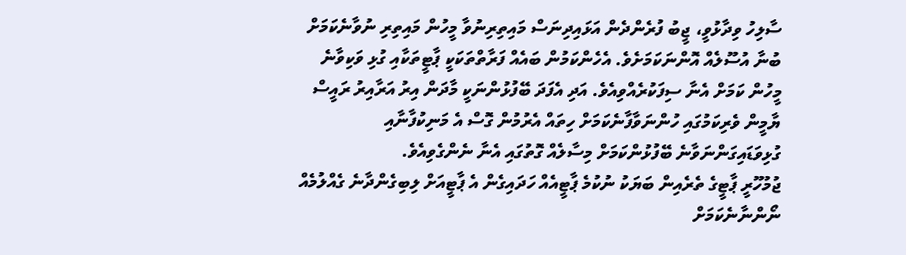ސާލިހު ވިދާޅުވީ، ޖީބު ފުރެންދެން އަޅައިދިނަސް މައިތިރިނުވާ މީހުން މައިތިރި ނުވާނެކަމަށް ބުނާ އުސޫލެއް އޮންނަކަމަށެވެ. އެހެންކަމުން ބައެއް ފަރާތްތަކަކީ ޕާޓީތަކާއި ގުޅި ވަކިވާނެ މީހުން ކަމަށް އެނާ ސިފަކުރެއްވިއެވެ. އަދި އެފަދަ ބޭފުޅުންނަކީ މާދަން އިރު އަރާއިރު ރައީސް ޔާމީން ވެރިކަމުގައި ހުންނަވާފާނެކަމަށް ހިތައް އެރުމުން ގޮސް އެ މަނިކުފާނާއި ގުޅިވަޑައިގަންނަވާނެ ބޭފުޅުންކަމަށް މިސާލެއް ގޮތުގައި އެނާ ނެންގެވިއެވެ.
ޖުމުހޫރީ ޕާޓީގެ ތެރެއިން ބަޔަކު ނުކުމެ ޕާޓީއެއް ހަދައިގެން އެ ޕާޓީއަށް ލިބިގެންދާނެ ގެއްލުމެއް ނޯންނާނެކަމަށް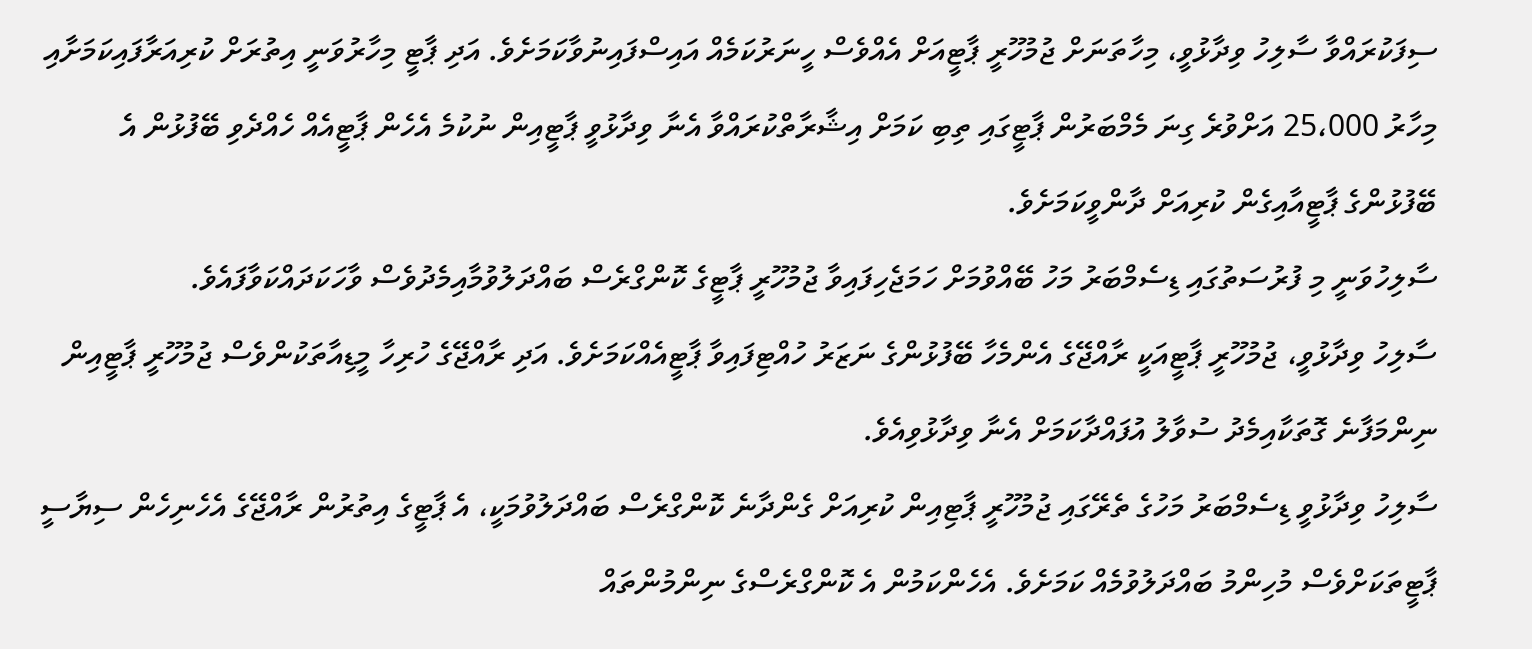ސިފަކުރައްވާ ސާލިހު ވިދާޅުވީ، މިހާތަނަށް ޖުމުހޫރީ ޕާޓީއަށް އެއްވެސް ހީނަރުކަމެއް އައިސްފައިނުވާކަމަށެވެ. އަދި ޕާޓީ މިހާރުވަނީ އިތުރަށް ކުރިއަރާފައިކަމަށާއި މިހާރު 25،000 އަށްވުރެ ގިނަ މެމްބަރުން ޕާޓީގައި ތިބި ކަމަށް އިޝާރާތްކުރައްވާ އެނާ ވިދާޅުވީ ޕާޓީއިން ނުކުމެ އެހެން ޕާޓީއެއް ހެއްދެވި ބޭފުޅުން އެ ބޭފުޅުންގެ ޕާޓީއާއިގެން ކުރިއަށް ދާންވީކަމަށެވެ.
ސާލިހުވަނީ މި ފުރުސަތުގައި ޑިސެމްބަރު މަހު ބޭއްވުމަށް ހަމަޖެހިފައިވާ ޖުމުހޫރީ ޕާޓީގެ ކޮންގްރެސް ބައްދަލުވުމާއިމެދުވެސް ވާހަކަދައްކަވާފައެވެ.
ސާލިހު ވިދާޅުވީ، ޖުމުހޫރީ ޕާޓީއަކީ ރާއްޖޭގެ އެންމެހާ ބޭފުޅުންގެ ނަޒަރު ހުއްޓިފައިވާ ޕާޓީއެއްކަމަށެވެ. އަދި ރާއްޖޭގެ ހުރިހާ މީޑިއާތަކުންވެސް ޖުމުހޫރީ ޕާޓީއިން ނިންމަފާނެ ގޮތަކާއިމެދު ސުވާލު އުފައްދާކަމަށް އެނާ ވިދާޅުވިއެވެ.
ސާލިހު ވިދާޅުވީ ޑިސެމްބަރު މަހުގެ ތެރޭގައި ޖުމުހޫރީ ޕާޓިއިން ކުރިއަށް ގެންދާނެ ކޮންގްރެސް ބައްދަލުވުމަކީ، އެ ޕާޓީގެ އިތުރުން ރާއްޖޭގެ އެހެނިހެން ސިޔާސީ ޕާޓީތަކަށްވެސް މުހިންމު ބައްދަލުވުމެއް ކަމަށެވެ. އެހެންކަމުން އެ ކޮންގްރެސްގެ ނިންމުންތައް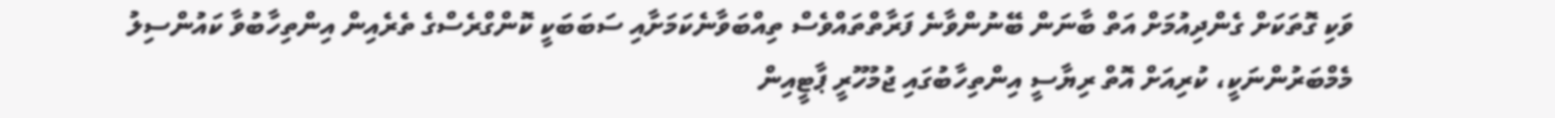ވަކި ގޮތަކަށް ގެންދިއުމަށް އަތް ބާނަން ބޭނުންވާނެ ފަރާތްތައްވެސް ތިއްބަވާނެކަމަށާއި ސަބަބަކީ ކޮންގްރެސްގެ ތެރެއިން އިންތިހާބުވާ ކައުންސިލު މެމްބަރުންނަކީ، ކުރިއަށް އޮތް ރިޔާސީ އިންތިހާބުގައި ޖުމުހޫރީ ޕާޓީއިން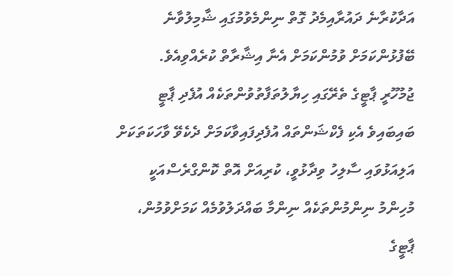އަދާކުރާނެ ދައުރާއިމެދު ގޮތް ނިންމެވުމުގައި ޝާމިލުވާނެ ބޭފުޅުންކަމަށް ވުމުންކަމަށް އެނާ އިޝާރާތް ކުރެއްވިއެވެ.
ޖުމުހޫރީ ޕާޓީގެ ތެރޭގައި ހިޔާލުތަފާތުވުންތަކެއް އުފެދި ޕާޓީ ބައިބައިވެ އެކި ފެކްޝަންތައް އުފެދިފައިވާކަމަށް ދެކެވޭ ވާހަކަތަކަށް އަލިއަޅުވައި ސާލިހު ވިދާޅުވީ، ކުރިއަށް އޮތް ކޮންގްރެސްއަކީ މުހިންމު ނިންމުންތަކެއް ނިންމާ ބައްދަލުވުމެއް ކަމަށްވުމުން، ޕާޓީގެ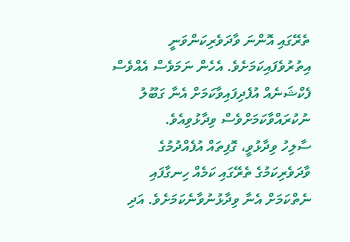ތެރޭގައި އޮންނަ ވާދަވެރިކަންވަނީ އިތުރުވެފައިކަމަށެވެ. އެހެން ނަމަވެސް އެއްވެސް ފެކްޝަނެއް އުފެދިފައިވާކަމަށް އެނާ ގަބޫލު ނުކުރައްވާކަމަށްވެސް ވިދާޅުވިއެވެ.
ސާލިހު ވިދާޅުވީ، ގޮފިތައް އުފެއްދުމުގެ ވާދަވެރިކަމުގެ ތެރޭގައި ކަމެއް ހިނގާފައި ނެތްކަމަށް އެނާ ވިދާޅުނުވާނެކަމަށެވެ. އަދި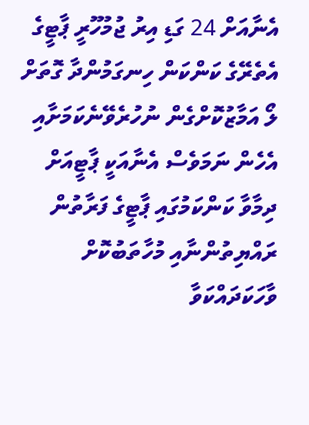އެނާއަށް 24 ގަޑި އިރު ޖުމުހޫރީ ޕާޓީގެ އެތެރޭގެ ކަންކަން ހިނގަމުންދާ ގޮތަށް ލޯ އަމާޒުކޮށްގެން ނުހުރެވޭނެކަމަށާއި އެހެން ނަމަވެސް އެނާއަކީ ޕާޓީއަށް ދިމާވާ ކަންކަމުގައި ޕާޓީގެ ފަރާތުން ރައްޔިތުންނާއި މުހާތަބުކޮށް ވާހަކަދައްކަވާ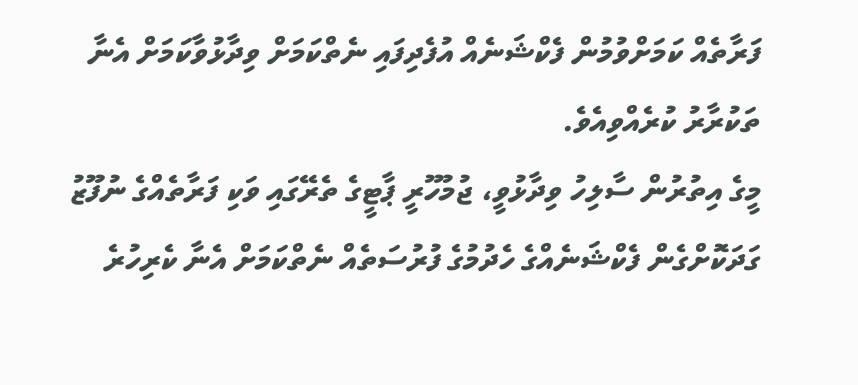ފަރާތެއް ކަމަށްވުމުން ފެކްޝަނެއް އުފެދިފައި ނެތްކަމަށް ވިދާޅުވާކަމަށް އެނާ ތަކުރާރު ކުރެއްވިއެވެ.
މީގެ އިތުރުން ސާލިހު ވިދާޅުވީ، ޖުމުހޫރީ ޕާޓީގެ ތެރޭގައި ވަކި ފަރާތެއްގެ ނުފޫޒު ގަދަކޮށްގެން ފެކްޝަނެއްގެ ހެދުމުގެ ފުރުސަތެއް ނެތްކަމަށް އެނާ ކެރިހުރެ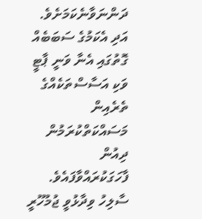ދަންނަވާނެކަމަށެވެ. އަދި އެކަމުގެ ސަބަބެއް ގޮތުގައި އެނާ ވަނީ ޕާޓީ ވަކި އަސާސްތަކެއްގެ ތެރެއިން މަސައްކަތްކުރަމުން ދިއުން ފާހަގަކުރައްވާފައެވެ.
ސާލިހު ވިދާޅުވީ ޖުމުހޫރީ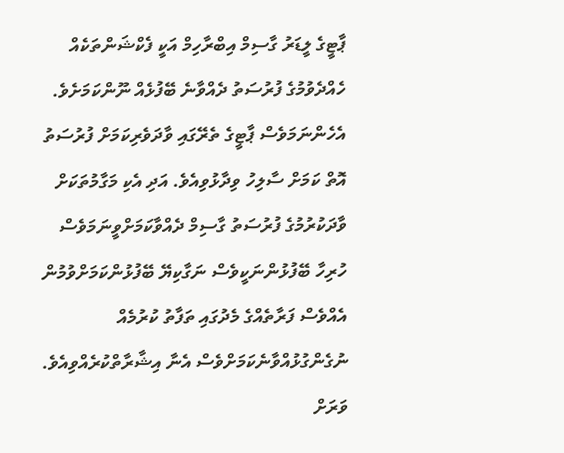ޕާޓީގެ ލީޑަރު ގާސިމް އިބްރާހިމް އަކީ ފެކްޝަންތަކެއް ހެއްދެވުމުގެ ފުރުސަތު ދެއްވާނެ ބޭފުޅެއް ނޫންކަމަށެވެ. އެހެންނަމަވެސް ޕާޓީގެ ތެރޭގައި ވާދަވެރިކަމަށް ފުރުސަތު އޮތް ކަމަށް ސާލިހު ވިދާޅުވިއެވެ. އަދި އެކި މަގާމުތަކަށް ވާދަކުރުމުގެ ފުރުސަތު ގާސިމް ދެއްވާކަމަށްވީނަމަވެސް ހުރިހާ ބޭފުޅުންނަކީވެސް ނަގާކިޔޭ ބޭފުޅުންކަމަށްވުމުން އެއްވެސް ފަރާތެއްގެ މެދުގައި ތަފާތު ކުރުމެއް ނުގެންގުޅުއްވާނެކަމަށްވެސް އެނާ އިޝާރާތްކުރެއްވިއެވެ.
ވަރަށް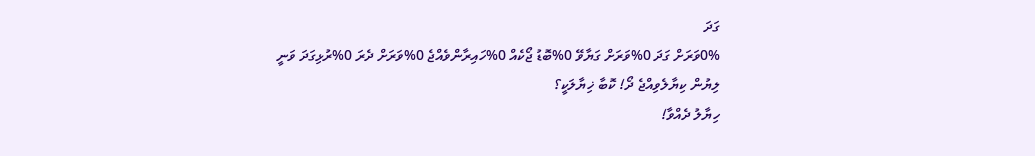ގަދަ
0%ވަރަށް ގަދަ 0%ވަރަށް ގަޔާވޭ 0%ބޮޑު ޖޯކެއް 0%ހައިރާންވެއްޖެ 0%ވަރަށް ދެރަ 0%ރުޅިގަދަ ވަނީ
ލިޔުން ކިޔާލެވިއްޖެ ދޯ! ކޮބާ ޚިޔާލަކީ؟
ހިޔާލު ދެއްވާ!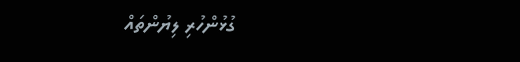ގުޅުންހުރި ލިޔުންތައް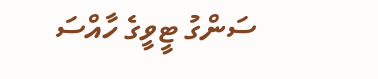ސަންގު ޓީވީގެ ހާއްސަ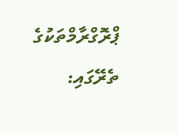ޕްރޮގްރާމްތަކުގެ ތެރޭގައި: